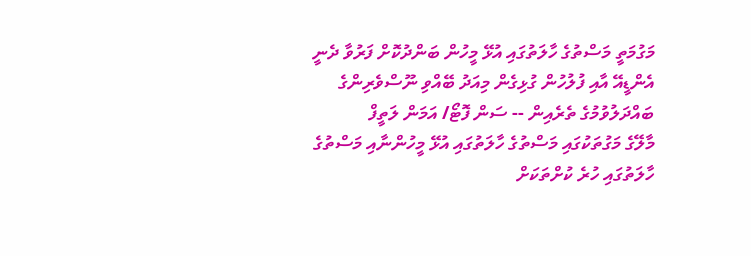މަގުމަތީ މަސްތުގެ ހާލަތުގައި އުޅޭ މީހުން ބަންދުކޮށް ފަރުވާ ދެނީ
އެންޑީއޭ އާއި ފުލުހުން ގުޅިގެން މިއަދު ބޭއްވި ނޫސްވެރިންގެ ބައްދަލުވުމުގެ ތެރެއިން -- ސަން ފޮޓޯ/ އަމަން ލަތީފް
މާލޭގެ މަގުތަކުގައި މަސްތުގެ ހާލަތުގައި އުޅޭ މީހުންނާއި މަސްތުގެ ހާލަތުގައި ހުރެ ކުށްތަކަށް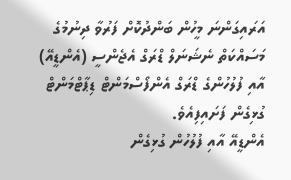އަރައިގަންނަ މީހުން ބަންދުކޮށް ފަރުވާ ދިނުމުގެ މަސައްކަތް ނެޝަނަލް ޑްރަގް އެޖެންސީ (އެންޑީއޭ) އާއި ފުލުހުންގެ ޑްރަގް އެންފޯސްމަންޓް ޑިޕާޓްމަންޓް ގުޅިގެން ފަށައިފިއެވެ.
އެންޑީއޭ އާއި ފުލުހުން ގުޅިގެން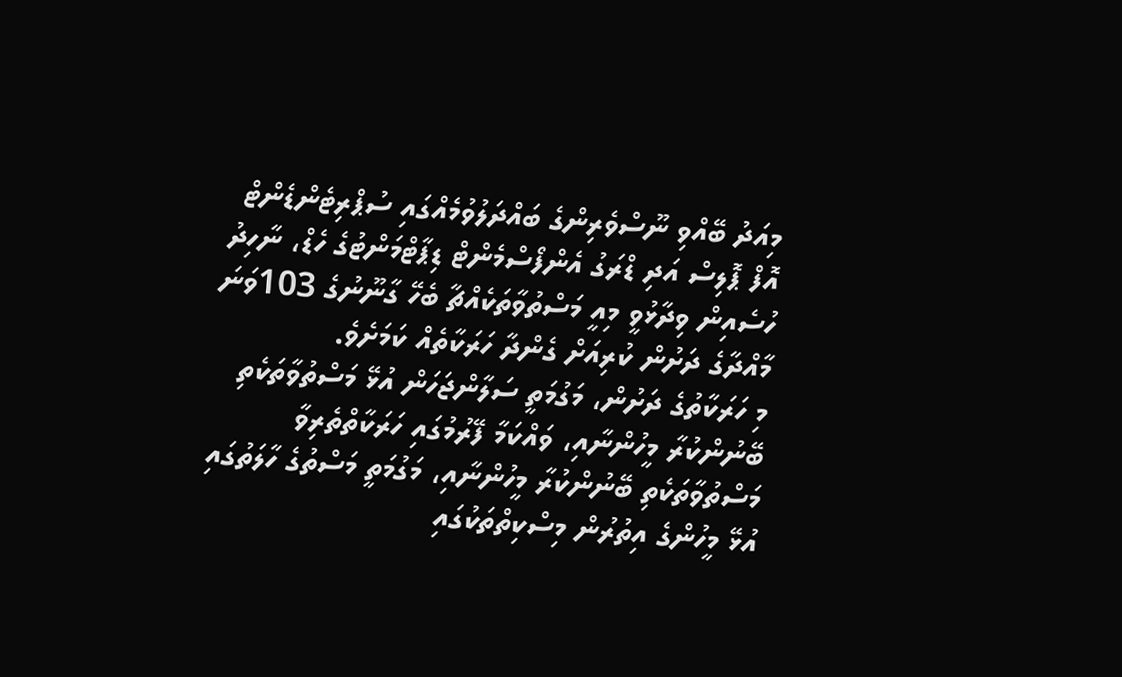މިއަދު ބޭއްވި ނޫސްވެރިންގެ ބައްދަލުވުމެއްގައި ސުޕްރިޓެންޑެންޓް އޮފް ޕޮލިސް އަދި ޑްރަގު އެންފޯސްމެންޓް ޑިޕާޓްމަންޓުގެ ހެޑް، ނާހިދު ހުސެއިން ވިދާޅުވީ މިއީ މަސްތުވާތަކެއްޗާ ބެހޭ ގާނޫނުގެ 103ވަނަ މާއްދާގެ ދަށުން ކުރިއަށް ގެންދާ ހަރަކާތެއް ކަމަށެވެ.
މި ހަރަކާތުގެ ދަށުން، މަގުމަތީ ސަލާންޖަހަން އުޅޭ މަސްތުވާތަކެތި ބޭނުންކުރާ މީހުންނާއި، ވައްކަމާ ފޭރުމުގައި ހަރަކާތްތެރިވާ މަސްތުވާތަކެތި ބޭނުންކުރާ މީހުންނާއި، މަގުމަތީ މަސްތުގެ ހާލަތުގައި އުޅޭ މީހުންގެ އިތުރުން މިސްކިތްތަކުގައި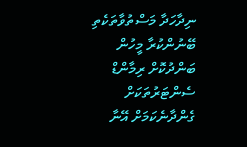ނިދާހަދާ މަސްތުވާތަކެތި ބޭނުންކުރާ މީހުން ބަންދުކޮށް ރިމާންޑް ސެންޓަރުތަކަށް ގެންދާނެކަމަށް އޭނާ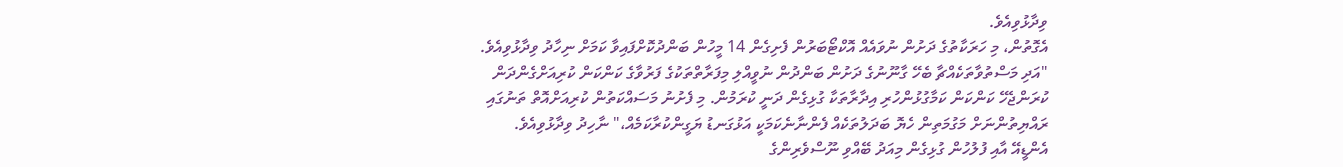ވިދާޅުވިއެވެ.
އެގޮތުން، މި ހަރަކާތުގެ ދަށުން ނުވައެއް އޮކްޓޯބަރުން ފެށިގެން 14 މީހުން ބަންދުކޮށްފައިވާ ކަމަށް ނިހާދު ވިދާޅުވިއެވެ.
"އަދި މަސްތުވާތަކެއްޗާ ބެހޭ ގާނޫނުގެ ދަށުން ބަންދުން ނުވީއްލި މިފަރާތްތަކުގެ ފަރުވާގެ ކަންކަން ކުރިއަށްގެންދަން ކުރަންޖެހޭ ކަންކަން ކަމާގުޅުންހުރި އިދާރާތަކާ ގުޅިގެން ދަނީ ކުރަމުން. މި ފެށުނު މަސައްކަތުން ކުރިއަށްއޮތް ތަނުގައި ރައްޔިތުންނަށް މަގުމަތިން ހެޔޮ ބަދަލުތަކެއް ފެންނާނެކަމަކީ އަޅުގަނޑު ޔަގީންކުރާކަމެއް،" ނާހިދު ވިދާޅުވިއެވެ.
އެންޑީއޭ އާއި ފުލުހުން ގުޅިގެން މިއަދު ބޭއްވި ނޫސްވެރިންގެ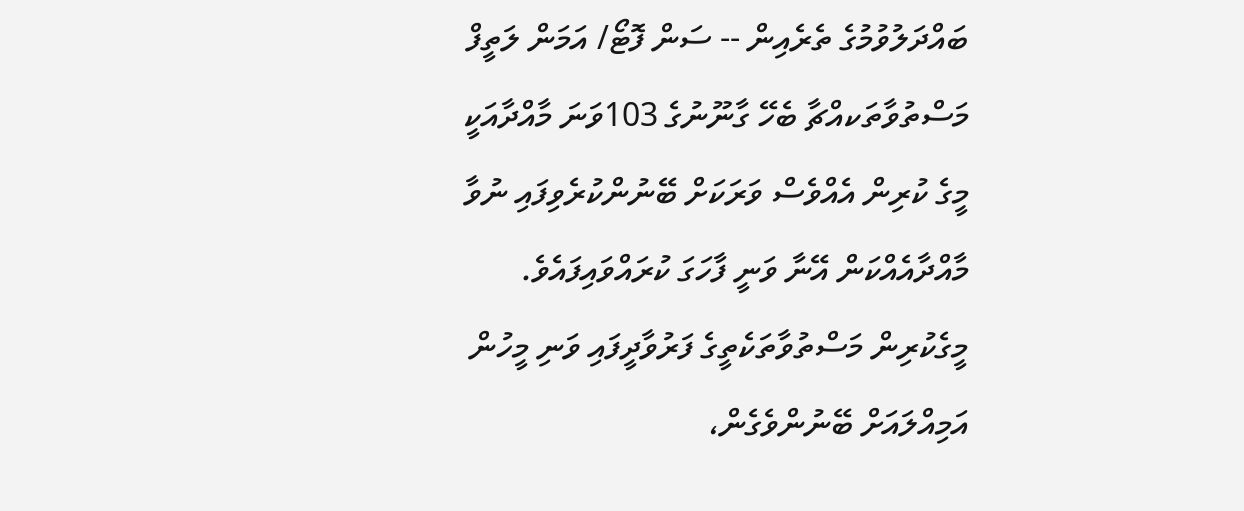ބައްދަލުވުމުގެ ތެރެއިން -- ސަން ފޮޓޯ/ އަމަން ލަތީފް
މަސްތުވާތަކއްޗާ ބެހޭ ގާނޫނުގެ 103ވަނަ މާއްދާއަކީ މީގެ ކުރިން އެއްވެސް ވަރަކަށް ބޭނުންކުރެވިފައި ނުވާ މާއްދާއެއްކަން އޭނާ ވަނީ ފާހަގަ ކުރައްވައިފައެވެ.
މީގެކުރިން މަސްތުވާތަކެތީގެ ފަރުވާދީފައި ވަނި މީހުން އަމިއްލައަށް ބޭނުންވެގެން،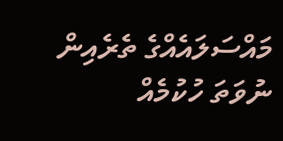މައްސަލައެއްގެ ތެރެއިން ނުވަތަ ހުކުމެއް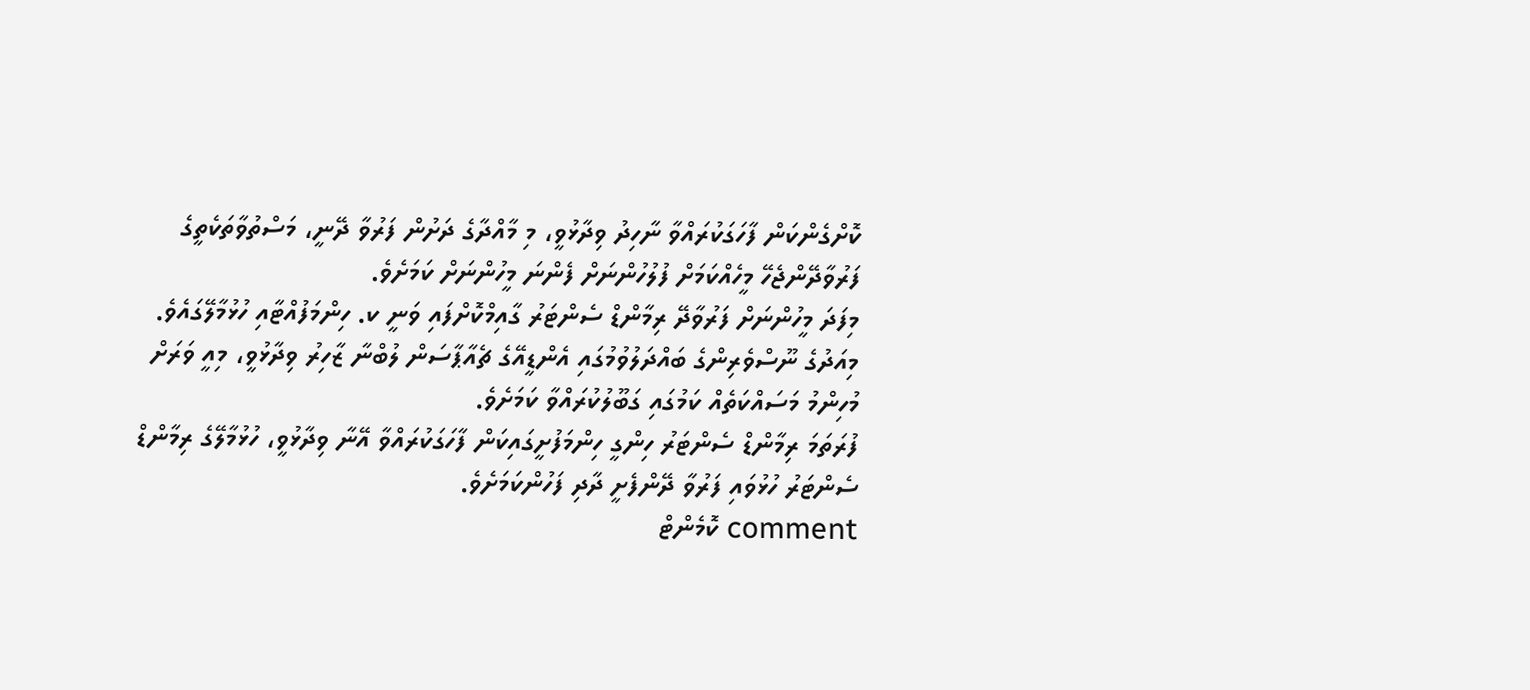ކޮށްގެންކަން ފާހަގަކުރައްވާ ނާހިދު ވިދާޅުވީ، މި މާއްދާގެ ދަށުން ފަރުވާ ދޭނީ، މަސްތުވާތަކެތީގެ ފަރުވާދޭންޖެހޭ މީހެއްކަމަށް ފުލުހުންނަށް ފެންނަ މީހުންނަށް ކަމަށެވެ.
މިފަދަ މީހުންނަށް ފަރުވާދޭ ރިމާންޑް ސެންޓަރު ގާއިމްކޮށްފައި ވަނީ ކ. ހިންމަފުއްޓާއި ހުޅުމާލޭގައެވެ.
މިއަދުގެ ނޫސްވެރިންގެ ބައްދަލުވުމުގައި އެންޑީއޭގެ ޗެއާޕާސަން ލުބްނާ ޒާހިރު ވިދާޅުވީ، މިއީ ވަރަށް މުހިންމު މަސައްކަތެއް ކަމުގައި ގަބޫލުކުރައްވާ ކަމަށެވެ.
ފުރަތަމަ ރިމާންޑް ސެންޓަރު ހިންގީ ހިންމަފުށީގައިކަން ފާހަގަކުރައްވާ އޭނާ ވިދާޅުވީ، ހުޅުމާލޭގެ ރިމާންޑް ސެންޓަރު ހުޅުވައި ފަރުވާ ދޭންފެށީ ދާދި ފަހުންކަމަށެވެ.
comment ކޮމެންޓް